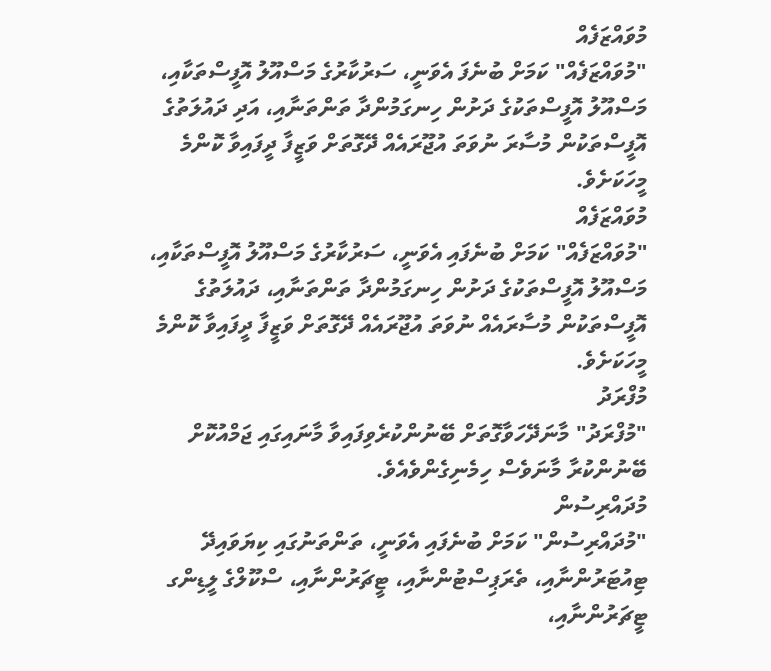މުވައްޒަފެއް
"މުވައްޒަފެއް" ކަމަށް ބުނެފަ އެވަނީ، ސަރުކާރުގެ މަސްއޫލު އޮފީސްތަކާއި، މަސްއޫލު އޮފީސްތަކުގެ ދަށުން ހިނގަމުންދާ ތަންތަނާއި، އަދި ދައުލަތުގެ އޮފީސްތަކުން މުސާރަ ނުވަތަ އުޖޫރައެއް ދޭގޮތަށް ވަޒީފާ ދީފައިވާ ކޮންމެ މީހަކަށެވެ.
މުވައްޒަފެއް
"މުވައްޒަފެއް" ކަމަށް ބުނެފައި އެވަނީ، ސަރުކާރުގެ މަސްއޫލު އޮފީސްތަކާއި، މަސްއޫލު އޮފީސްތަކުގެ ދަށުން ހިނގަމުންދާ ތަންތަނާއި، ދައުލަތުގެ އޮފީސްތަކުން މުސާރައެއް ނުވަތަ އުޖޫރައެއް ދޭގޮތަށް ވަޒީފާ ދީފައިވާ ކޮންމެ މީހަކަށެވެ.
މުފްރަދު
"މުފްރަދު" މާނަދޭހަވާގޮތަށް ބޭނުންކުރެވިފައިވާ މާނައިގައި ޖަމްއުކޮށް ބޭނުންކުރާ މާނަވެސް ހިމެނިގެންވެއެވެ.
މުދައްރިސުން
"މުދައްރިސުން" ކަމަށް ބުނެފައި އެވަނީ، ތަންތަނުގައި ކިޔަވައިދޭ ޓިއުޓަރުންނާއި، ތެރަޕިސްޓުންނާއި، ޓީޗަރުންނާއި، ސްކޫލްގެ ލީޑިންގ ޓީޗަރުންނާއި،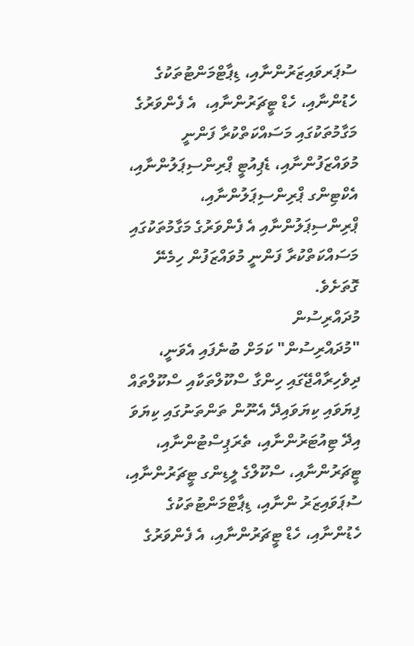ސުޕަރވައިޒަރުންނާއި، ޑިޕާޓްމަންޓުތަކުގެ ހެޑުންނާއި، ހެޑް ޓީޗަރުންނާއި،  އެ ފެންވަރުގެ މަގާމުތަކުގައި މަސައްކަތްކުރާ ފަންނީ މުވައްޒަފުންނާއި، ޑެޕިއުޓީ ޕްރިންސިޕަލުންނާއި، އެކްޓިންގ ޕްރިންސިޕަލުންނާއި، ޕްރިންސިޕަލުންނާއި އެ ފެންވަރުގެ މަގާމުތަކުގައި މަސައްކަތްކުރާ ފަންނީ މުވައްޒަފުން ހިމެނޭ ގޮތަށެވެ.
މުދައްރިސުން
"މުދައްރިސުން" ކަމަށް ބުނެފައި އެވަނީ، ދިވެހިރާއްޖޭގައި ހިންގާ ސްކޫލްތަކާއި ސްކޫލްތައް ފިޔަވައި ކިޔަވައިދޭ އެނޫން ތަންތަނުގައި ކިޔަވަ އިދޭ ޓިއުޓަރުންނާއި، ތެރަޕިސްޓުންނާއި، ޓީޗަރުންނާއި، ސްކޫލްގެ ލީޑިންގ ޓީޗަރުންނާއި، ސުޕަވައިޒަރު ންނާއި، ޑިޕާޓްމަންޓުތަކުގެ ހެޑުންނާއި، ހެޑް ޓީޗަރުންނާއި، އެ ފެންވަރުގެ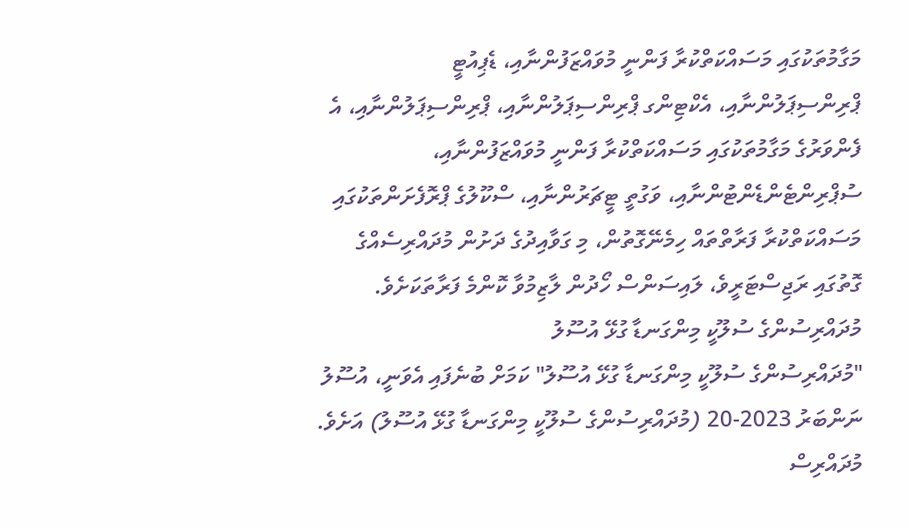މަގާމުތަކުގައި މަސައްކަތްކުރާ ފަންނީ މުވައްޒަފުންނާއި، ޑެޕިއުޓީ ޕްރިންސިޕަލުންނާއި، އެކްޓިންގ ޕްރިންސިޕަލުންނާއި، ޕްރިންސިޕަލުންނާއި، އެ ފެންވަރުގެ މަގާމުތަކުގައި މަސައްކަތްކުރާ ފަންނީ މުވައްޒަފުންނާއި، ސުޕްރިންޓެންޑެންޓުންނާއި، ވަގުތީ ޓީޗަރުންނާއި، ސްކޫލުގެ ޕްރޮފެށަންތަކުގައި މަސައްކަތްކުރާ ފަރާތްތައް ހިމެނޭގޮތުން، މި ގަވާއިދުގެ ދަށުން މުދައްރިސެއްގެ ގޮތުގައި ރަޖިސްޓަރީވެ، ލައިސަންސް ހޯދުން ލާޒިމުވާ ކޮންމެ ފަރާތަކަށެވެ.
މުދައްރިސުންގެ ސުލޫކީ މިންގަނޑާ ގުޅޭ އުސޫލު
"މުދައްރިސުންގެ ސުލޫކީ މިންގަނޑާ ގުޅޭ އުސޫލު" ކަމަށް ބުނެފައި އެވަނީ، އުސޫލު ނަންބަރު 2023-20 (މުދައްރިސުންގެ ސުލޫކީ މިންގަނޑާ ގުޅޭ އުސޫލު) އަށެވެ.
މުދައްރިސް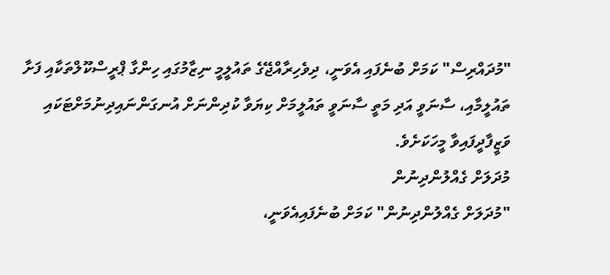"މުދައްރިސް" ކަމަށް ބުނެފައި އެވަނީ، ދިވެހިރާއްޖޭގެ ތައުލީމީ ނިޒާމުގައި ހިންގާ ޕްރީސްކޫލްތަކާއި ފަށާ ތައުލީމާއި، ސާނަވީ އަދި މަތީ ސާނަވީ ތައުލީމަށް ކިޔަވާ ކުދިންނަށް އުނގަންނައިދިނުމަށްޓަކައި ވަޒީފާދީފައިވާ މީހަކަށެވެ.
މުދަލަށް ގެއްލުންދިނުން
"މުދަލަށް ގެއްލުންދިނުން" ކަމަށް ބުނެފައިއެވަނީ،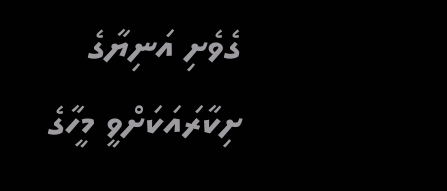ގެވެށި އަނިޔާގެ ށިކާރައަކަށްވީ މީހާގެ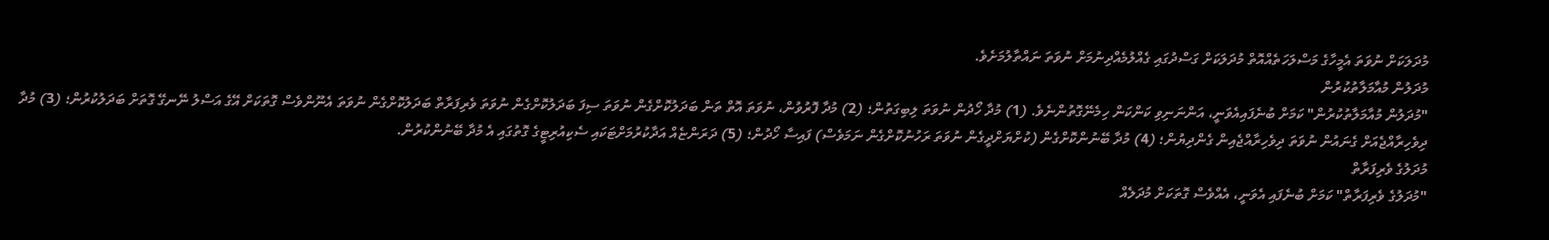މުދަލަކަށް ނުވަތަ އެމީހާގެ މަސްލަހަތެއްއޮތް މުދަލަކަށް ގަސްދުގައި ގެއްލުމެއްދިނުމަށް ނުވަތަ ނައްތާލުމަށެވެ.
މުދަލުން މުއާމަލާތުކުރުން
"މުދަލުން މުއާމަލާތުކުރުން" ކަމަށް ބުނެފައިއެވަނީ، އަންނަނިވި ކަންކަން ހިމެނޭގޮތުންނެވެ. (1) މުދާ ހޯދުން ނުވަތަ ލިބިގަތުން؛ (2) މުދާ ފޮރުވުން، ނުވަތަ އޮތް ތަން ބަދަލުކޮށްގެން ނުވަތަ ސިފަ ބަދަލުކޮށްގެން ނުވަތަ ވެރިފަރާތް ބަދަލުކޮށްގެން ނުވަތަ އެނޫންވެސް ގޮތަކަށް އޭގެ އަސްލު ނޭނގޭ ގޮތަށް ބަދަލުކުރުން؛ (3) މުދާ ދިވެހިރާއްޖެއަށް ގެނައުން ނުވަތަ ދިވެހިރާއްޖެއިން ގެންދިޔުން؛ (4) މުދާ ބޭނުންކޮށްގެން (ކުށްޔަށްދީގެން ނުވަތަ ރަހުނުކޮށްގެން ނަމަވެސް) ފައިސާ ހޯދުން؛ (5) ދަރަންޏެއް އަދާކުރުމަށްޓަކައި ސެކިއުރިޓީގެ ގޮތުގައި އެ މުދާ ބޭނުންކުރުން.
މުދަލުގެ ވެރިފަރާތް
"މުދަލުގެ ވެރިފަރާތް" ކަމަށް ބުނެފައި އެވަނީ، އެއްވެސް ގޮތަކަށް މުދަލެއް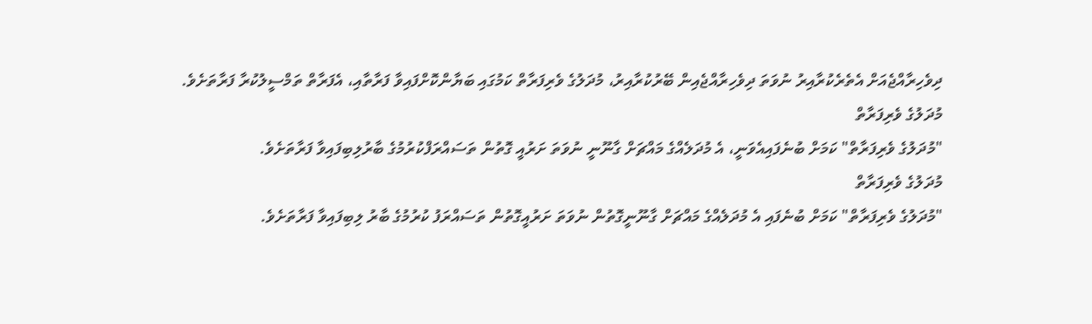ދިވެހިރާއްޖެއަށް އެތެރެކުރާއިރު ނުވަތަ ދިވެހިރާއްޖެއިން ބޭރުކުރާއިރު، މުދަލުގެ ވެރިފަރާތް ކަމުގައި ބަޔާންކޮށްފައިވާ ފަރާތާއި، އެފަރާތް ތަމްސީލުކުރާ ފަރާތަށެވެ.
މުދަލުގެ ވެރިފަރާތް
"މުދަލުގެ ވެރިފަރާތް" ކަމަށް ބުނެފައިއެވަނީ، އެ މުދަލެއްގެ މައްޗަށް ގާނޫނީ ނުވަތަ ށަރުއީ ގޮތުން ތަސައްރަފްކުރުމުގެ ބާރުލިބިފައިވާ ފަރާތަށެވެ.
މުދަލުގެ ވެރިފަރާތް
"މުދަލުގެ ވެރިފަރާތް" ކަމަށް ބުނެފައި އެ މުދަލެއްގެ މައްޗަށް ގާނޫނީގޮތުން ނުވަތަ ށަރުއީގޮތުން ތަސައްރަފު ކުރުމުގެ ބާރު ލިބިފައިވާ ފަރާތަށެވެ.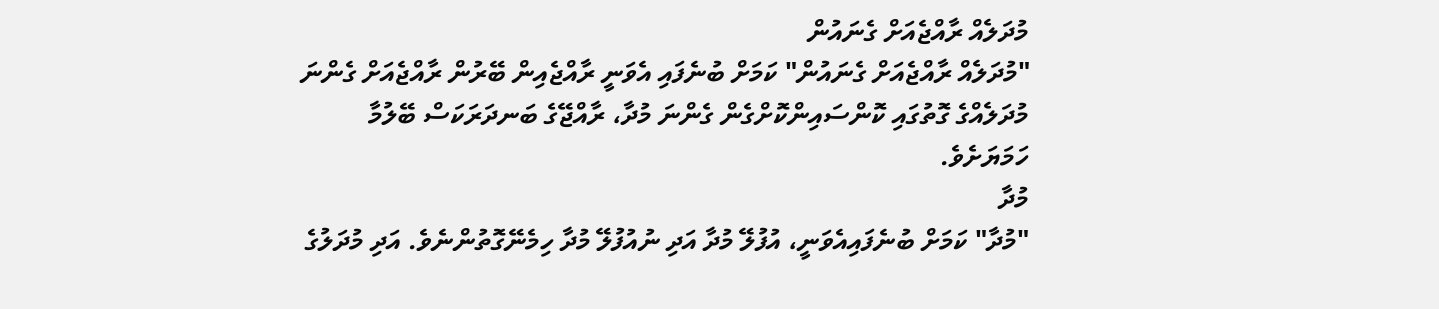މުދަލެއް ރާއްޖެއަށް ގެނައުން
"މުދަލެއް ރާއްޖެއަށް ގެނައުން" ކަމަށް ބުނެފައި އެވަނީ ރާއްޖެއިން ބޭރުން ރާއްޖެއަށް ގެންނަ މުދަލެއްގެ ގޮތުގައި ކޮންސައިންކޮށްގެން ގެންނަ މުދާ، ރާއްޖޭގެ ބަނދަރަކަސް ބޭލުމާ ހަމަޔަށެވެ.
މުދާ
"މުދާ" ކަމަށް ބުނެފައިއެވަނީ، އުފުލޭ މުދާ އަދި ނުއުފުލޭ މުދާ ހިމެނޭގޮތުންނެވެ. އަދި މުދަލުގެ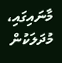މާނައިގައި، މުދަލަކުން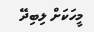މީހަކަށް ލިބިދޭ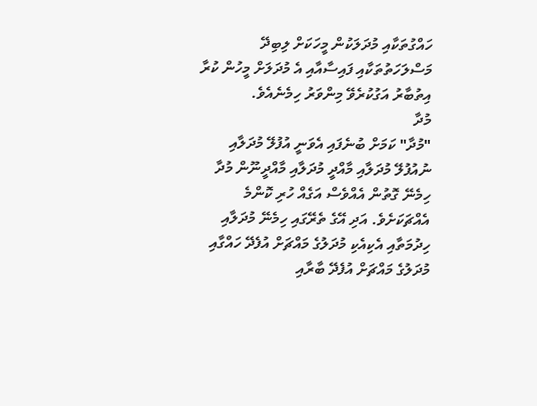ހައްގުތަކާއި މުދަލަކުން މީހަކަށް ލިބިދޭ މަސްލަހަތުތަކާއި ފައިސާއާއި އެ މުދަލަށް މީހުން ކުރާ އިތުބާރު އަގުކުރެވޭ މިންވަރު ހިމެނެއެވެ.
މުދާ
"މުދާ" ކަމަށް ބުނެފައި އެވަނީ އުފުލޭ މުދަލާއި ނުއުފުލޭ މުދަލާއި މާއްދީ މުދަލާއި މާއްދީނޫން މުދާ ހިމެނޭ ގޮތުން އެއްވެސް އަގެއް ހުރި ކޮންމެ އެއްޗަކަށެވެ. އަދި އޭގެ ތެރޭގައި ހިމެނޭ މުދަލާއި ހިދުމަތާއި އެކިއެކި މުދަލުގެ މައްޗަށް އުފެދޭ ހައްގާއި މުދަލުގެ މައްޗަށް އުފެދޭ ބާރާއި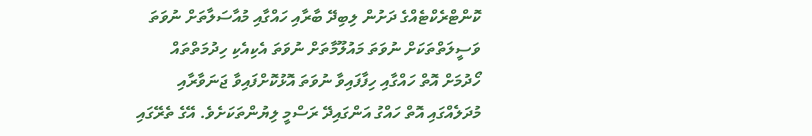ކޮންޓްރެކްޓެއްގެ ދަށުން ލިބިދޭ ބާރާއި ހައްގާއި މުއާސަލާތަށް ނުވަތަ ވަސީލަތްތަކަށް ނުވަތަ މައުލޫމާތަށް ނުވަތަ އެކިއެކި ހިދުމަތްތައް ހޯދުމަށް އޮތް ހައްގާއި ހިފާފައިވާ ނުވަތަ އޮޅުކޮށްފައިވާ ޖަނަވާރާއި މުދަލެއްގައި އޮތް ހައްގު އަންގައިދޭ ރަސްމީ ލިޔުންތަކަށެވެ. އޭގެ ތެރޭގައި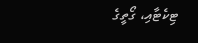ޓިކެޓާއި، ގޯތީގެ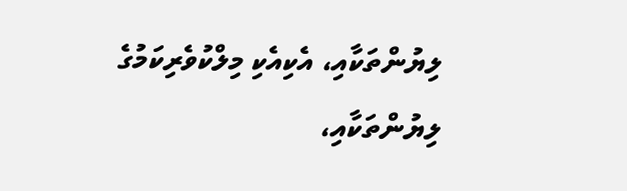ލިޔުންތަކާއި، އެކިއެކި މިލްކުވެރިކަމުގެ ލިޔުންތަކާއި،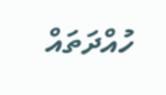ހުއްދަތައް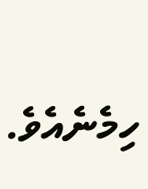ހިމެނެއެވެ.